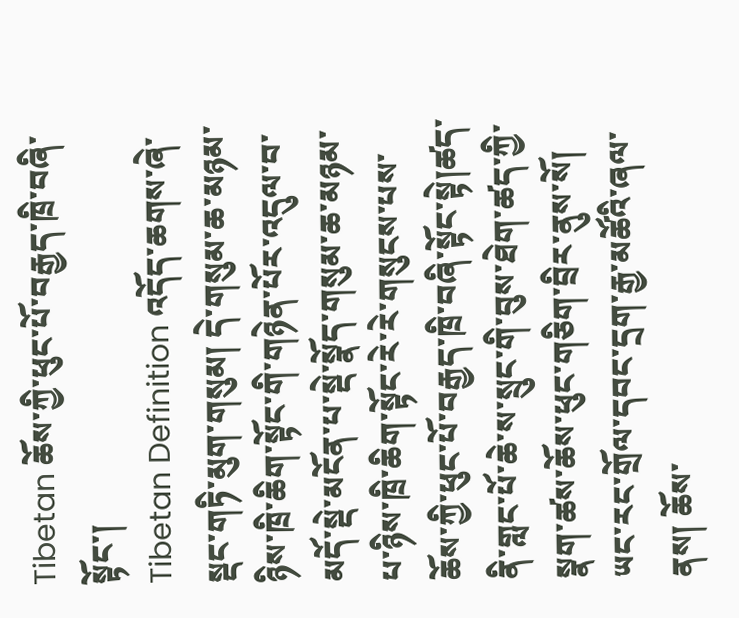Tibetan ཆོས་ཀྱི་ཕུང་པོ་བརྒྱད་ཁྲི་བཞི་སྟོང་།
Tibetan Definition འདོད་ཆགས་ཞེ་སྡང་གཏི་མུག་གསུམ། དེ་གསུམ་ཆ་མཉམ་ཉིས་ཁྲི་ཆིག་སྟོང་གི་གཉེན་པོར་འདུལ་བ་མདོ་སྡེ་མངོན་པ་སྡེ་སྣོད་གསུམ་ཆ་མཉམ་པ་ཉིས་ཁྲི་ཆིག་སྟོང་རེ་རེ་གསུངས་པས་ཆོས་ཀྱི་ཕུང་པོ་བརྒྱད་ཁྲི་བཞི་སྟོང་སྟེ།ཚད་ནི་གླང་པོ་ཆེ་ས་སྲུང་གི་བུས་ཐེག་ཚད་ཀྱི་སྣག་ཚས་ཆོས་ཕུང་གཅིག་བྲིར་ནུས་སོ། ཡང་རང་གྲོལ་དབང་དྲག་རྒྱ་མཚོའི་ཞལ་ནས། ཆོས་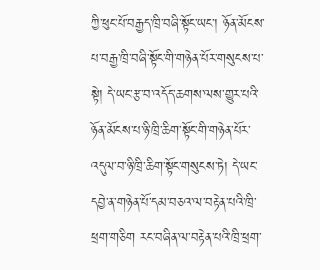ཀྱི་ཕུང་པོ་བརྒྱད་ཁྲི་བཞི་སྟོང་ཡང་། ཉོན་མོངས་པ་བརྒྱ་ཁྲི་བཞི་སྟོང་གི་གཉེན་པོར་གསུངས་པ་སྟེ། དེ་ཡང་རྩ་བ་འདོད་ཆགས་ལས་གྱུར་པའི་ཉོན་མོངས་པ་ཉི་ཁྲི་ཆིག་སྟོང་གི་གཉེན་པོར་འདུལ་བ་ཉི་ཁྲི་ཆིག་སྟོང་གསུངས་ཏེ། དེ་ཡང་དབྱེ་ན་གཉེན་པོ་དམ་བཅའ་ལ་བརྟེན་པའི་ཁྲི་ཕྲག་གཅིག རང་བཞིན་ལ་བརྟེན་པའི་ཁྲི་ཕྲག་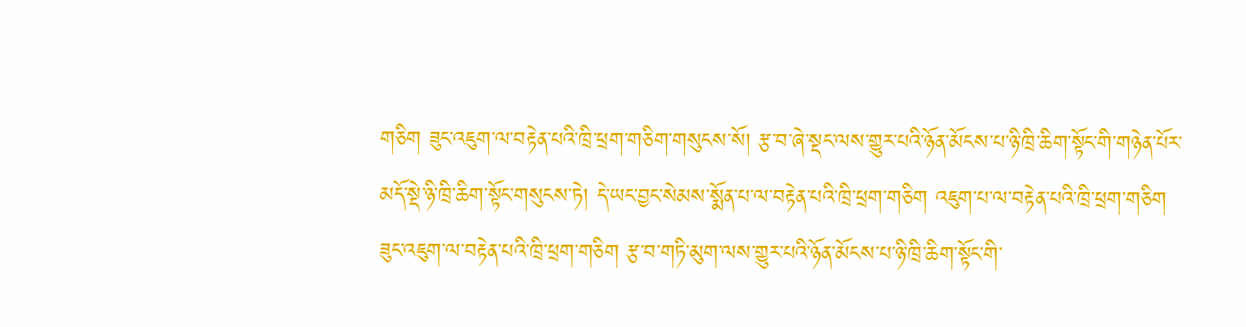གཅིག ཟུང་འཇུག་ལ་བརྟེན་པའི་ཁྲི་ཕྲག་གཅིག་གསུངས་སོ། རྩ་བ་ཞེ་སྡང་ལས་གྱུར་པའི་ཉོན་མོངས་པ་ཉི་ཁྲི་ཆིག་སྟོང་གི་གཉེན་པོར་མདོ་སྡེ་ཉི་ཁྲི་ཆིག་སྟོང་གསུངས་ཏེ། དེ་ཡང་བྱང་སེམས་སྨོན་པ་ལ་བརྟེན་པའི་ཁྲི་ཕྲག་གཅིག འཇུག་པ་ལ་བརྟེན་པའི་ཁྲི་ཕྲག་གཅིག ཟུང་འཇུག་ལ་བརྟེན་པའི་ཁྲི་ཕྲག་གཅིག རྩ་བ་གཏི་མུག་ལས་གྱུར་པའི་ཉོན་མོངས་པ་ཉི་ཁྲི་ཆིག་སྟོང་གི་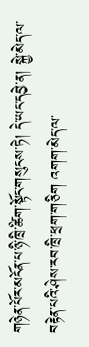གཉེན་པོར་མངོན་པ་ཉི་ཁྲི་ཚིག་སྟོང་གསུངས་ཏེ། དེ་ཡང་དབྱེ་ན། སྐྱེ་མེད་ལ་བརྟེན་པའི་ཤེས་རབ་ཁྲི་ཕྲག་གཅིག འགག་མེད་ལ་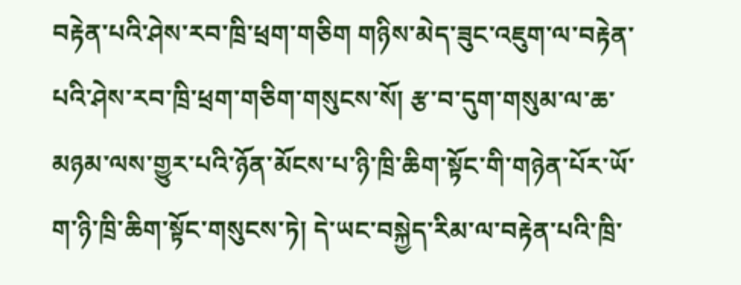བརྟེན་པའི་ཤེས་རབ་ཁྲི་ཕྲག་གཅིག གཉིས་མེད་ཟུང་འཇུག་ལ་བརྟེན་པའི་ཤེས་རབ་ཁྲི་ཕྲག་གཅིག་གསུངས་སོ། རྩ་བ་དུག་གསུམ་ལ་ཆ་མཉམ་ལས་གྱུར་པའི་ཉོན་མོངས་པ་ཉི་ཁྲི་ཆིག་སྟོང་གི་གཉེན་པོར་ཡོ་ག་ཉི་ཁྲི་ཆིག་སྟོང་གསུངས་ཏེ། དེ་ཡང་བསྐྱེད་རིམ་ལ་བརྟེན་པའི་ཁྲི་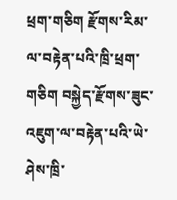ཕྲག་གཅིག རྫོགས་རིམ་ལ་བརྟེན་པའི་ཁྲི་ཕྲག་གཅིག བསྐྱེད་རྫོགས་ཟུང་འཇུག་ལ་བརྟེན་པའི་ཡེ་ཤེས་ཁྲི་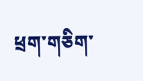ཕྲག་གཅིག་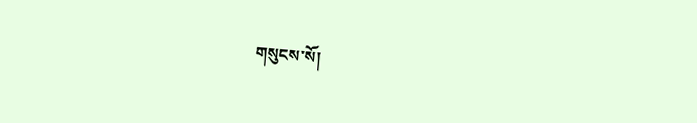གསུངས་སོ།